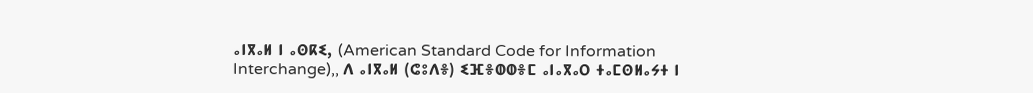ⴰⵏⴳⴰⵍ ⵏ ⴰⵙⴽⵉ, (American Standard Code for Information Interchange),, ⴷ ⴰⵏⴳⴰⵍ (ⵛⵓⴷⴻ) ⵉⴼⴻⵀⵀⴻⵎ ⴰⵏⴰⴳⴰⵔ ⵜⴰⵎⵙⵍⴰⵢⵜ ⵏ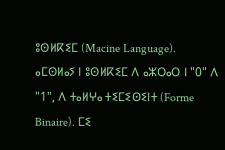ⵓⵙⵍⴽⵉⵎ (Macine Language). ⴰⵎⵙⵍⴰⵢ ⵏ ⵓⵙⵍⴽⵉⵎ ⴷ ⴰⵣⵔⴰⵔ ⵏ "0" ⴷ "1", ⴷ ⵜⴰⵍⵖⴰ ⵜⵉⵎⵉⵙⵉⵏⵜ (Forme Binaire). ⵎⵉ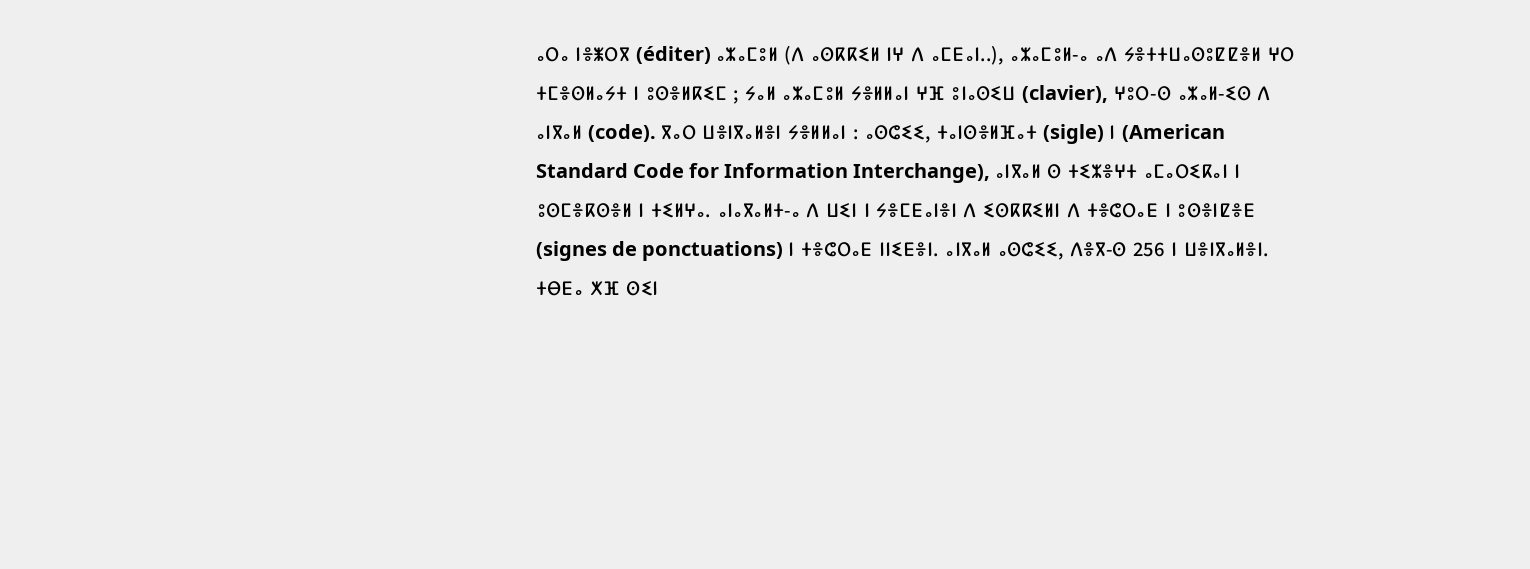ⴰⵔⴰ ⵏⴻⵥⵔⴳ (éditer) ⴰⵣⴰⵎⵓⵍ (ⴷ ⴰⵙⴽⴽⵉⵍ ⵏⵖ ⴷ ⴰⵎⴹⴰⵏ..), ⴰⵣⴰⵎⵓⵍ-ⴰ ⴰⴷ ⵢⴻⵜⵜⵡⴰⵙⵓⵇⵇⴻⵍ ⵖⵔ ⵜⵎⴻⵙⵍⴰⵢⵜ ⵏ ⵓⵙⴻⵍⴽⵉⵎ ; ⵢⴰⵍ ⴰⵣⴰⵎⵓⵍ ⵢⴻⵍⵍⴰⵏ ⵖⴼ ⵓⵏⴰⵙⵉⵡ (clavier), ⵖⵓⵔ-ⵙ ⴰⵣⴰⵍ-ⵉⵙ ⴷ ⴰⵏⴳⴰⵍ (code). ⴳⴰⵔ ⵡⴻⵏⴳⴰⵍⴻⵏ ⵢⴻⵍⵍⴰⵏ : ⴰⵙⵛⵉⵉ, ⵜⴰⵏⵙⴻⵍⴼⴰⵜ (sigle) ⵏ (American Standard Code for Information Interchange), ⴰⵏⴳⴰⵍ ⵙ ⵜⵉⵣⴻⵖⵜ ⴰⵎⴰⵔⵉⴽⴰⵏ ⵏ ⵓⵙⵎⴻⴽⵙⴻⵍ ⵏ ⵜⵉⵍⵖⴰ. ⴰⵏⴰⴳⴰⵍⵜ-ⴰ ⴷ ⵡⵉⵏ ⵏ ⵢⴻⵎⴹⴰⵏⴻⵏ ⴷ ⵉⵙⴽⴽⵉⵍⵏ ⴷ ⵜⴻⵛⵔⴰⴹ ⵏ ⵓⵙⴻⵏⵇⴻⴹ (signes de ponctuations) ⵏ ⵜⴻⵛⵔⴰⴹ ⵏⵏⵉⴹⴻⵏ. ⴰⵏⴳⴰⵍ ⴰⵙⵛⵉⵉ, ⴷⴻⴳ-ⵙ 256 ⵏ ⵡⴻⵏⴳⴰⵍⴻⵏ. ⵜⴱⴹⴰ ⵅⴼ ⵙⵉⵏ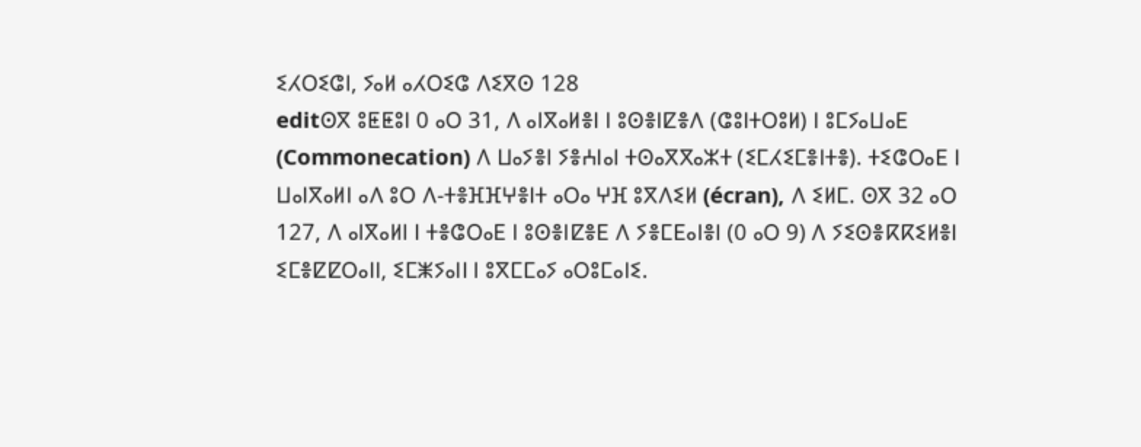ⵉⵃⵔⵉⵛⵏ, ⵢⴰⵍ ⴰⵃⵔⵉⵛ ⴷⵉⴳⵙ 128
editⵙⴳ ⵓⵟⵟⵓⵏ 0 ⴰⵔ 31, ⴷ ⴰⵏⴳⴰⵍⴻⵏ ⵏ ⵓⵙⴻⵏⵇⴻⴷ (ⵛⵓⵏⵜⵔⵓⵍ) ⵏ ⵓⵎⵢⴰⵡⴰⴹ (Commonecation) ⴷ ⵡⴰⵢⴻⵏ ⵢⴻⵄⵏⴰⵏ ⵜⵙⴰⴳⴳⴰⵣⵜ (ⵉⵎⵃⵉⵎⴻⵏⵜⴻ). ⵜⵉⵛⵔⴰⴹ ⵏ ⵡⴰⵏⴳⴰⵍⵏ ⴰⴷ ⵓⵔ ⴷ-ⵜⴻⴼⴼⵖⴻⵏⵜ ⴰⵔⴰ ⵖⴼ ⵓⴳⴷⵉⵍ (écran), ⴷ ⵉⵍⵎ. ⵙⴳ 32 ⴰⵔ 127, ⴷ ⴰⵏⴳⴰⵍⵏ ⵏ ⵜⴻⵛⵔⴰⴹ ⵏ ⵓⵙⴻⵏⵇⴻⴹ ⴷ ⵢⴻⵎⴹⴰⵏⴻⵏ (0 ⴰⵔ 9) ⴷ ⵢⵉⵙⴻⴽⴽⵉⵍⴻⵏ ⵉⵎⴻⵇⵇⵔⴰⵏⵏ, ⵉⵎⵥⵢⴰⵏⵏ ⵏ ⵓⴳⵎⵎⴰⵢ ⴰⵔⵓⵎⴰⵏⵉ.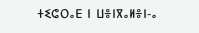ⵜⵉⵛⵔⴰⴹ ⵏ ⵡⴻⵏⴳⴰⵍⴻⵏ-ⴰ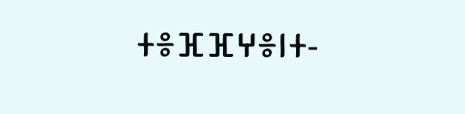ⵜⴻⴼⴼⵖⴻⵏⵜ-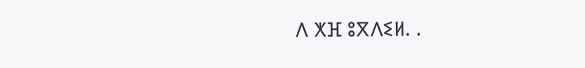ⴷ ⵅⴼ ⵓⴳⴷⵉⵍ. .